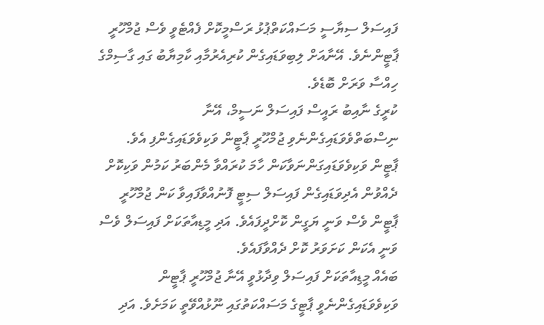ފައިސަލް ސިޔާސީ މަސައްކަތްޕުޅު ރަސްމީކޮށް ފެއްޓެވީ ވެސް ޖުމްހޫރީ ޕާޓީންނެވެ. އޭނާއަށް ލިބިވަޑައިގެން ކުރިއެރުމާއި ކާމިޔާބު ގައި ގާސިމްގެ ހިއްސާ ވަރަށް ބޮޑެވެ.
ކުރީގެ ނާއިބު ރައީސް ފައިސަލް ނަސީމް، އޭނާ ނިސްބަތްވެވަޑައިގެންނެވި ޖުމްހޫރީ ޕާޓީން ވަކިވެވަޑައިގެންފި އެވެ.
ޕާޓީން ވަކިވެވަޑައިގަންނަވާކަން ހާމަ ކުރައްވާ މެންބަރު ކަމުން ވަކިކޮށް ދެއްވުން އެދިވަޑައިގެން ފައިސަލް ސިޓީ ފޮނުއްވާފައިވާ ކަން ޖުމްހޫރީ ޕާޓީން ވެސް ވަނީ ޔަގީން ކޮށްދީފައެވެ. އަދި މީޑިއާތަކަށް ފައިސަލް ވެސް ވަނީ އެކަން ކަށަވަރު ކޮށް ދެއްވާފައެވެ.
ބައެއް މީޑިއާތަކަށް ފައިސަލް ވިދާޅުވީ އޭނާ ޖުމްހޫރީ ޕާޓީން ވަކިވެވަޑައިގެންނެވީ ޕާޓީގެ މަސައްކަތުގައި ނޫޅުއްވޭތީ ކަމަށެވެ. އަދި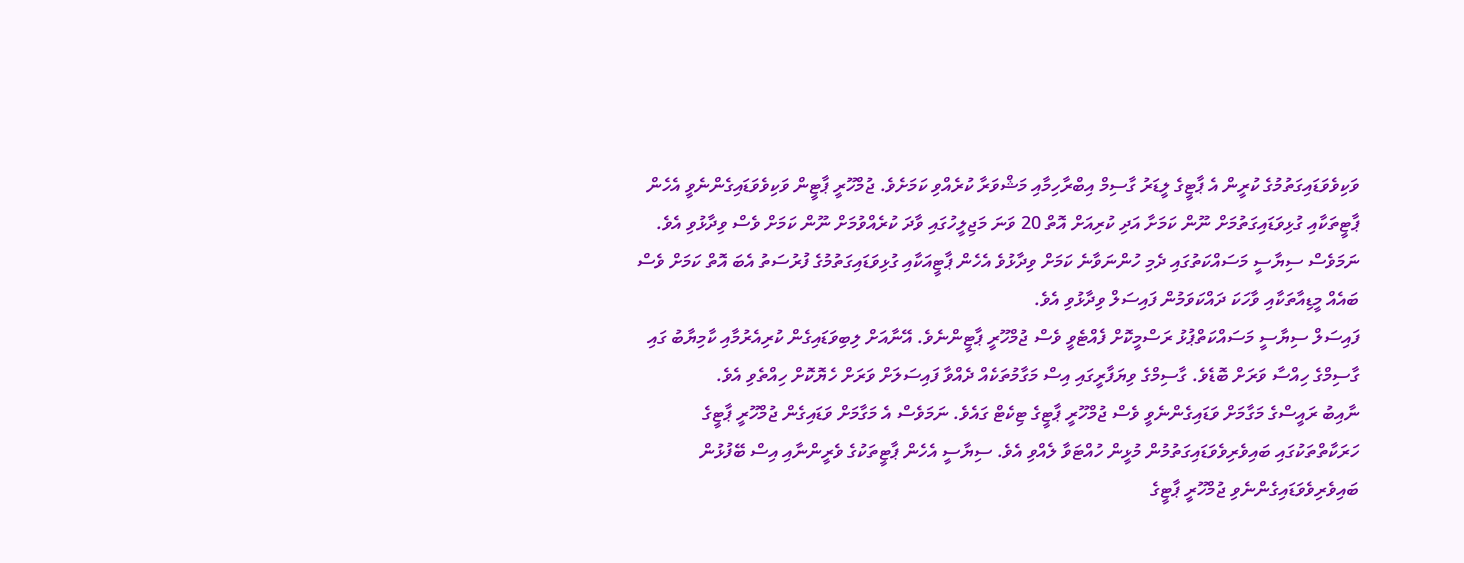ވަކިވެވަޑައިގަތުމުގެ ކުރީން އެ ޕާޓީގެ ލީޑަރު ގާސިމް އިބްރާހިމާއި މަޝްވަރާ ކުރެއްވި ކަމަށެވެ. ޖުމްހޫރީ ޕާޓީން ވަކިވެވަޑައިގެންނެވީ އެހެން ޕާޓީތަކާއި ގުޅިވަޑައިގަތުމަށް ނޫން ކަމަށާ އަދި ކުރިއަށް އޮތް 20 ވަނަ މަޖިލީހުގައި ވާދަ ކުރެއްވުމަށް ނޫން ކަމަށް ވެސް ވިދާޅުވި އެވެ.
ނަމަވެސް ސިޔާސީ މަސައްކަތުގައި ދެމި ހުންނަވާނެ ކަމަށް ވިދާޅުވެ އެހެން ޕާޓީއަކާއި ގުޅިވަޑައިގަތުމުގެ ފުރުސަތު އެބަ އޮތް ކަމަށް ވެސް ބައެއް މީޑިއާތަކާއި ވާހަކަ ދައްކަވަމުން ފައިސަލް ވިދާޅުވި އެވެ.
ފައިސަލް ސިޔާސީ މަސައްކަތްޕުޅު ރަސްމީކޮށް ފެއްޓެވީ ވެސް ޖުމްހޫރީ ޕާޓީންނެވެ. އޭނާއަށް ލިބިވަޑައިގެން ކުރިއެރުމާއި ކާމިޔާބު ގައި ގާސިމްގެ ހިއްސާ ވަރަށް ބޮޑެވެ. ގާސިމްގެ ވިޔަފާރީގައި އިސް މަގާމުތަކެއް ދެއްވާ ފައިސަލަށް ވަރަށް ހެޔޮކޮށް ހިއްތެވި އެވެ.
ނާއިބު ރައީސްގެ މަގާމަށް ވަޑައިގެންނެވީ ވެސް ޖުމްހޫރީ ޕާޓީގެ ޓިކެޓް ގައެވެ. ނަމަވެސް އެ މަގާމަށް ވަޑައިގެން ޖުމްހޫރީ ޕާޓީގެ ހަރަކާތްތަކުގައި ބައިވެރިވެވަޑައިގަތުމުން މުޅީން ހުއްޓަވާ ލެއްވި އެވެ. ސިޔާސީ އެހެން ޕާޓީތަކުގެ ވެރީންނާއި އިސް ބޭފުޅުން ބައިވެރިވެވަޑައިގެންނެވި ޖުމްހޫރީ ޕާޓީގެ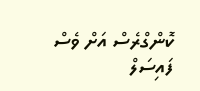ކޮންގްރެސް އަށް ވެސް ފައިސަލް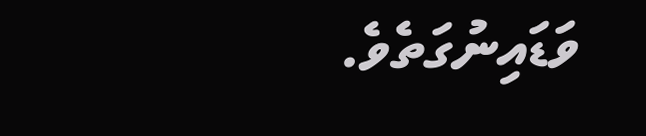ވަޑައިނުގަތެވެ.